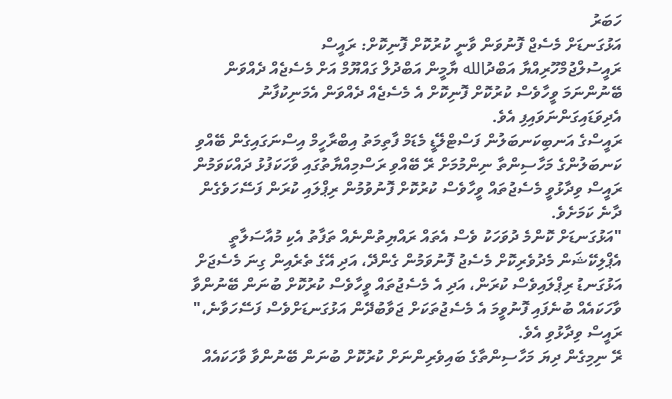ހަބަރު
އަޅުގަނޑަށް މެސެޖް ފޮނުވަން ވާނީ ކުރުކޮށް ފޮނިކޮށް: ރައީސް
ރައީސުލްޖުމްހޫރިއްޔާ އަބްދުالله ޔާމީން އަބްދުލް ގައްޔޫމް އަށް މެސެޖެއް ދެއްވަން ބޭނުންނަމަ ވީހާވެސް ކުރުކޮށް ފޮނިކޮށް އެ މެސެޖެއް ދެއްވަން އެމަނިކުފާނު އެދިވަޑައިގަންނަވައިފި އެވެ.
ރައީސްގެ އަނބިކަނބަލުން ފަސްޓްލޭޑީ މެޑަމް ފާތިމަތު އިބްރާހީމް އިސްނަގައިގެން ބޭއްވި ކަނބަލުންގެ މަހާސިންތާ ނިންމުމަށް ރޭ ބޭއްވި ރަސްމިއްޔާތުގައި ވާހަކަފުޅު ދައްކަވަމުން ރައީސް ވިދާޅުވީ މެސެޖުތައް ވީހާވެސް ކުރުކޮށް ފޮނުވުމުން ރިޕްލައި ކުރަން ފަސޭހަވެގެން ދާނެ ކަމަށެވެ.
"އަޅުގަނޑަށް ކޮންމެ ދުވަހަކު ވެސް އެތައް ރައްޔިތުންނެއް ތަފާތު އެކި މުއާސަލާތީ އެޕްލިކޭޝަން މެދުވެރިކޮށް މެސެޖު ފޮނުވަމުން ގެންދޭ، އަދި އޭގެ ތެރެއިން ގިނަ މެސެޖަށް އަޅުގަނޑު ރިޕްލައިވެސް ކުރަން، އަދި އެ މެސެޖުތައް ވީހާވެސް ކުރުކޮށް ބުނަން ބޭނުންވާ ވާހަކައެއް ބުނެފައި ފޮނުވީމަ އެ މެސެޖުތަކަށް ޖަވާބުދޭން އަޅުގަނޑަށްވެސް ފަސޭހަވާނެ،" ރައީސް ވިދާޅުވި އެވެ.
ރޭ ނިމިގެން ދިޔަ މަހާސިންތާގެ ބައިވެރިންނަށް ކުރުކޮށް ބުނަން ބޭނުންވާ ވާހަކައެއް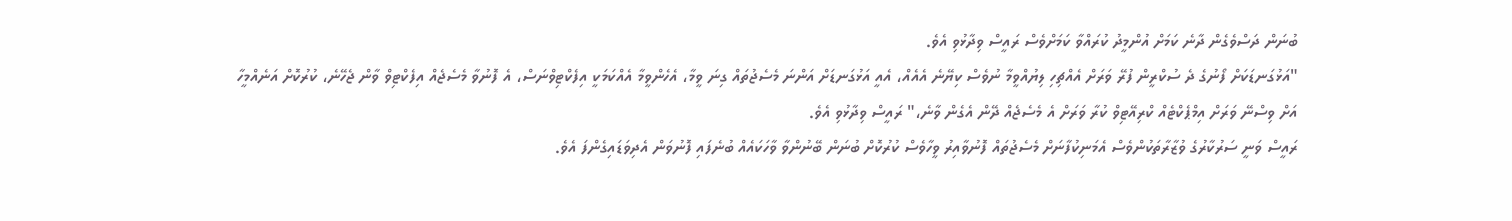ބުނަން ދަސްވެގެން ދާނެ ކަމަށް އުންމީދު ކުރައްވާ ކަމަށްވެސް ރައީސް ވިދާޅުވި އެވެ.
"އަޅުގަނޑަކަށް ފޯނުގެ ދެ ސުކްރީން ފުރޭ ވަރަށް އެއްޗިހި ލިޔުއްވީމާ ނުވެސް ކިޔޭނެ އެއެއް، އެއީ އަޅުގަނޑަށް އަންނަ މެސެޖުތައް ގިނަ ވީމާ، އެހެންވީމާ އެއްކަމަކީ އިފެކްޓިވްނަސް، އެ ފޮނުވާ މެސެޖެއް އިފެކްޓިވް ވާން ޖެހޭނެ، ކުރުކޮށް އަނެއްމީހާ އަށް ވިސްނޭ ވަރަށް އިމްޕެކްޓެއް ކްރިއޭޓިވް ކުރާ ވަރަށް އެ މެސެޖެއް ދޭން އެގެން ވާނެ،" ރައީސް ވިދާޅުވި އެވެ.
ރައީސް ވަނީ ސަރުކާރުގެ ވުޒާރާތަކުންވެސް އެމަނިކުފާނަށް މެސެޖުތައް ފޮނުވާއިރު ވީހާވެސް ކުރުކޮށް ބުނަން ބޭނުންވާ ވާހަކައެއް ބުނެފައި ފޮނުވަން އެދިވަޑައިގެންފަ އެވެ.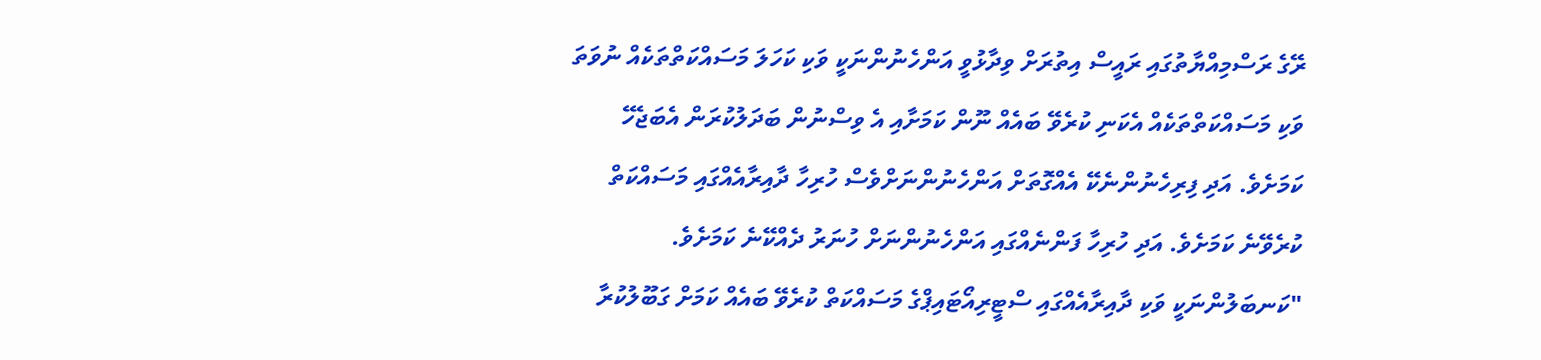ރޭގެ ރަސްމިއްޔާތުގައި ރައީސް އިތުރަށް ވިދާޅުވީ އަންހެނުންނަކީ ވަކި ކަހަލަ މަސައްކަތްތަކެއް ނުވަތަ ވަކި މަސައްކަތްތަކެއް އެކަނި ކުރެވޭ ބައެއް ނޫން ކަމަށާއި އެ ވިސްނުން ބަދަލުކުރަން އެބަޖެހޭ ކަމަށެވެ. އަދި ފިރިހެނުންނެކޭ އެއްގޮތަށް އަންހެނުންނަށްވެސް ހުރިހާ ދާއިރާއެއްގައި މަސައްކަތް ކުރެވޭނެ ކަމަށެވެ. އަދި ހުރިހާ ފަންނެއްގައި އަންހެނުންނަށް ހުނަރު ދެއްކޭނެ ކަމަށެވެ.
"ކަނބަލުންނަކީ ވަކި ދާއިރާއެއްގައި ސްޓީރިއޯޓައިޕްގެ މަސައްކަތް ކުރެވޭ ބައެއް ކަމަށް ގަބޫލުކުރާ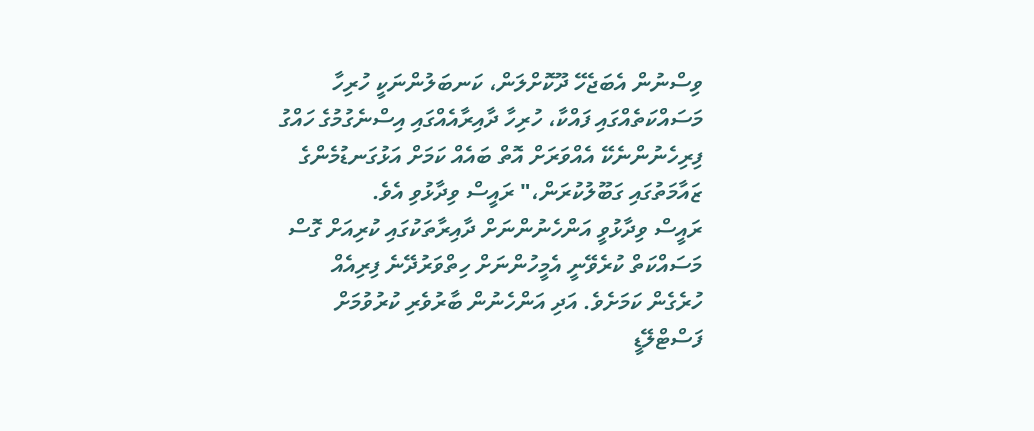ވިސްނުން އެބަޖެހޭ ދޫކޮށްލަން، ކަނބަލުންނަކީ ހުރިހާ މަސައްކަތެއްގައި ފައްކާ، ހުރިހާ ދާއިރާއެއްގައި އިސްނެގުމުގެ ހައްގު ފިރިހެނުންނެކޭ އެއްވަރަށް އޮތް ބައެއް ކަމަށް އަޅުގަނޑުމެންގެ ޒައާމަތުގައި ގަބޫލުކުރަން،" ރައީސް ވިދާޅުވި އެވެ.
ރައީސް ވިދާޅުވީ އަންހެނުންނަށް ދާއިރާތަކުގައި ކުރިއަށް ގޮސް މަސައްކަތް ކުރެވޭނީ އެމީހުންނަށް ހިތްވަރުދޭނެ ފިރިއެއް ހުރެގެން ކަމަށެވެ. އަދި އަންހެނުން ބާރުވެރި ކުރުވުމަށް ފަސްޓްލޭޑީ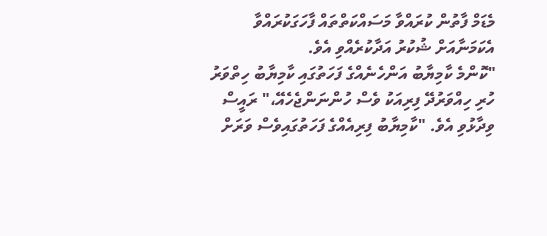މެޑަމް ފާތުން ކުރައްވާ މަސައްކަތްތައް ފާހަގަކުރައްވާ އެކަމަނާއަށް ޝުކުރު އަދާކުރެއްވި އެވެ.
"ކޮންމެ ކާމިޔާބު އަންހެނެއްގެ ފަހަތުގައި ކާމިޔާބު ހިތްވަރު ހުރި ހިއްވަރުދޭ ފިރިއަކު ވެސް ހުންނަންޖެހެއޭ،" ރައީސް ވިދާޅުވި އެވެ. "ކާމިޔާބު ފިރިއެއްގެ ފަހަތުގައިވެސް ވަރަށް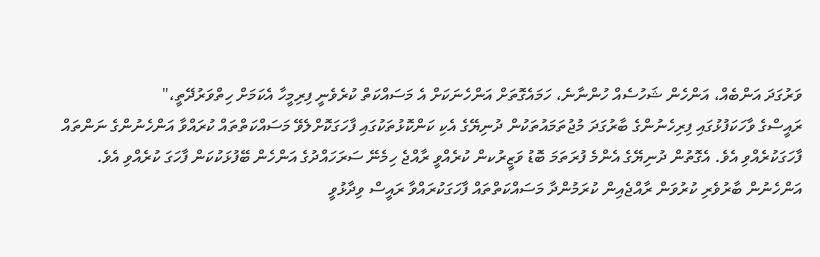ވަރުގަދަ އަންބެއް، އަންހެން ޝަހުސެއް ހުންނާނެ، ހަމައެގޮތަށް އަންހެނަކަށް އެ މަސައްކަތް ކުރެވެނީ ފިރިމީހާ އެކަމަށް ހިތްވަރުދޭތީ،"
ރައީސްގެ ވާހަކަފުޅުގައި ފިރިހެނުންގެ ބާރުގަދަ މުޖުތަމައުތަކުން ދުނިޔޭގެ އެކި ކަންކޮޅުތަކުގައި ފާހަގަކޮށްލެވޭ މަސައްކަތްތައް ކުރައްވާ އަންހެނުންގެ ނަންތައް ފާހަގަކުރެއްވި އެވެ. އެގޮތުން ދުނިޔޭގެ އެންމެ ފުރަތަމަ ބޮޑު ވަޒީރުކން ކުރެއްވީ ރާއްޖެ ހިމެނޭ ސަރަހައްދުގެ އަންހެން ބޭފުޅަކުކަން ފާހަގަ ކުރެއްވި އެވެ.
އަންހެނުން ބާރުވެރި ކުރުވަން ރާއްޖެއިން ކުރަމުންދާ މަސައްކަތްތައް ފާހަގަކުރައްވާ ރައީސް ވިދާޅުވީ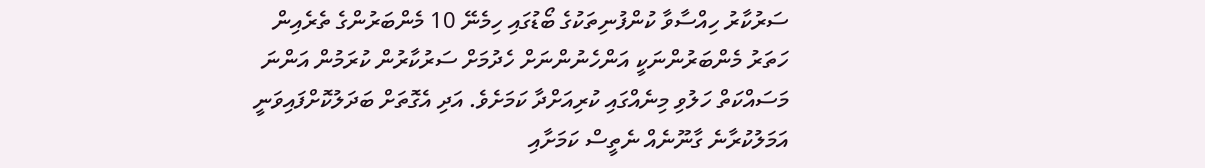ސަރުކާރު ހިއްސާވާ ކުންފުނިތަކުގެ ބޯޑުގައި ހިމެނޭ 10 މެންބަރުންގެ ތެރެއިން ހަތަރު މެންބަރުންނަކީ އަންހެނުންނަށް ހެދުމަށް ސަރުކާރުން ކުރަމުން އަންނަ މަސައްކަތް ހަލުވި މިނެއްގައި ކުރިއަށްދާ ކަމަށެވެ. އަދި އެގޮތަށް ބަދަލުކޮށްފައިވަނީ އަމަލުކުރާނެ ގާނޫނެއް ނެތީސް ކަމަށާއި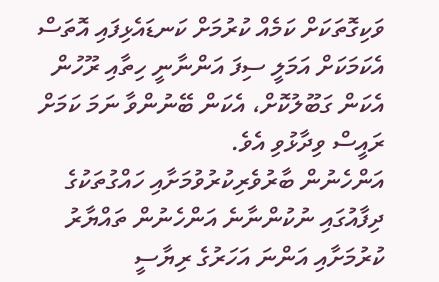ވަކިގޮތަކަށް ކަމެއް ކުރުމަށް ކަނޑައެޅިފައި އޮތަސް އެކަމަކަށް އަމަލީ ސިފަ އަންނާނީ ހިތާއި ރޫހުން އެކަން ގަބޫލުކޮށް، އެކަން ބޭނުންވާ ނަމަ ކަމަށް ރައީސް ވިދާޅުވި އެވެ.
އަންހެނުން ބާރުވެރިކުރުވުމަށާއި ހައްގުތަކުގެ ދިފާއުގައި ނުކުންނާނެ އަންހެނުން ތައްޔާރު ކުރުމަށާއި އަންނަ އަހަރުގެ ރިޔާސީ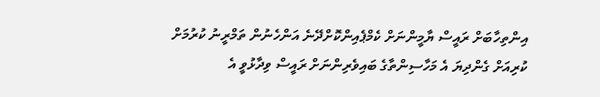އިންތިހާބަށް ރައީސް ޔާމީންނަށް ކެމްޕެއިންކޮށްދޭނެ އަންހެނުން ތަމްރީނު ކުރުމަށް ކުރިއަށް ގެންދިޔަ އެ މަހާސިންތާގެ ބައިވެރިންނަށް ރައީސް ވިދާޅުވީ އެ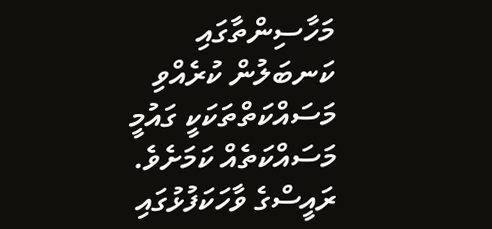މަހާސިންތާގައި ކަނބަލުން ކުރެއްވި މަސައްކަތްތަކަކީ ގައުމީ މަސައްކަތެއް ކަމަށެވެ.
ރައީސްގެ ވާހަކަފުޅުގައި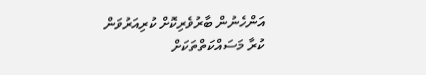އަންހެނުން ބާރުވެރިކޮށް ކުރިއަރުވަން ކުރާ މަސައްކަތްތަކަށް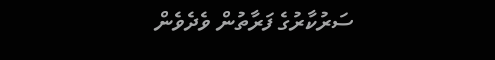ސަރުކާރުގެ ފަރާތުން ވެދެވެން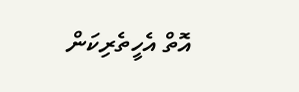އޮތް އެހީތެރިކަން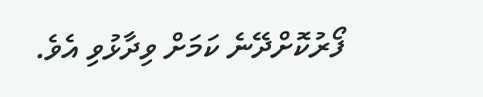ފޯރުކޮށްދޭނެ ކަމަށް ވިދާޅުވި އެވެ.